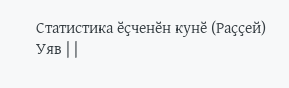Статистика ӗҫченӗн кунӗ (Раҫҫей)
Уяв | |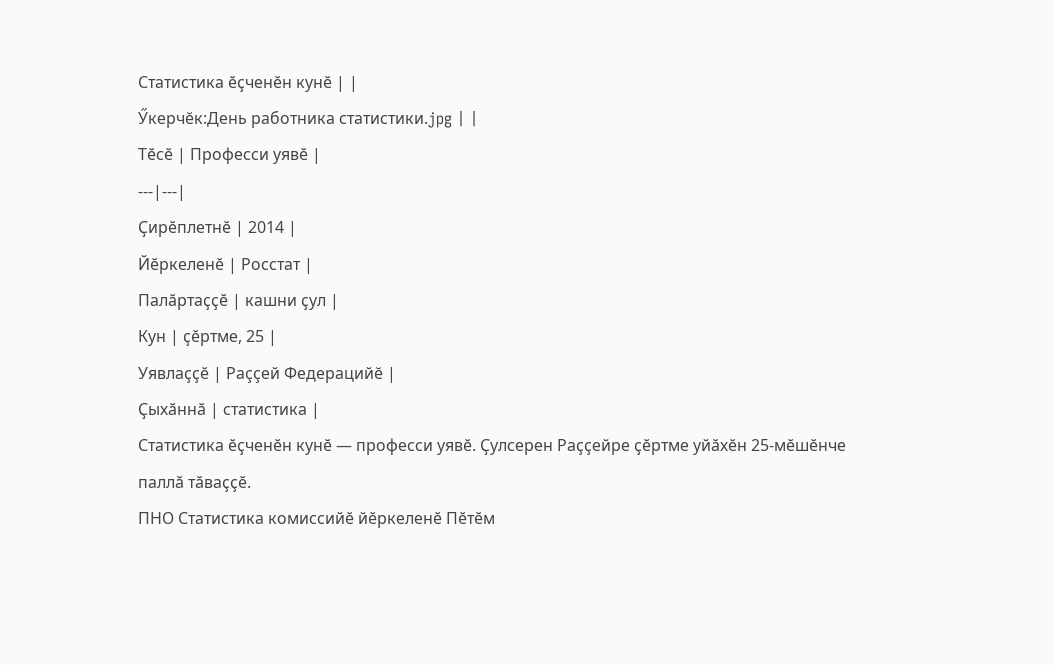Статистика ӗҫченӗн кунӗ | |
Ӳкерчĕк:День работника статистики.jpg | |
Тӗсӗ | Професси уявӗ |
---|---|
Ҫирӗплетнӗ | 2014 |
Йӗркеленӗ | Росстат |
Палӑртаҫҫӗ | кашни ҫул |
Кун | ҫӗртме, 25 |
Уявлаҫҫӗ | Раççей Федерацийĕ |
Ҫыхӑннӑ | статистика |
Статистика ӗҫченӗн кунӗ — професси уявӗ. Ҫулсерен Раҫҫейре ҫӗртме уйӑхӗн 25-мӗшӗнче паллӑ тӑваҫҫӗ.
ПНО Статистика комиссийӗ йӗркеленӗ Пӗтӗм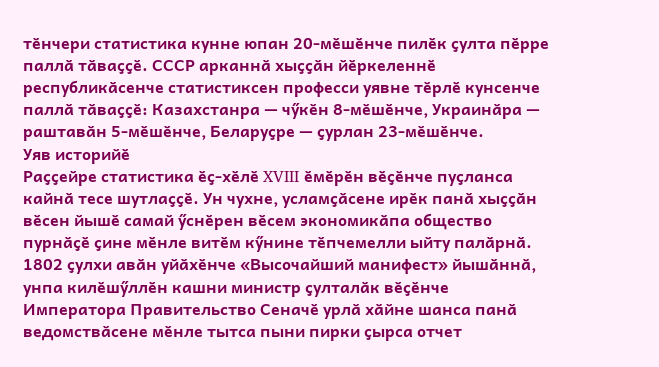тӗнчери статистика кунне юпан 20-мӗшӗнче пилӗк ҫулта пӗрре паллӑ тӑваҫҫӗ. СССР арканнӑ хыҫҫӑн йӗркеленнӗ республикӑсенче статистиксен професси уявне тӗрлӗ кунсенче паллӑ тӑваҫҫӗ: Казахстанра — чӳкӗн 8-мӗшӗнче, Украинӑра — раштавӑн 5-мӗшӗнче, Беларуҫре — ҫурлан 23-мӗшӗнче.
Уяв историйӗ
Раҫҫейре статистика ӗҫ-хӗлӗ XVIII ӗмӗрӗн вӗҫӗнче пуҫланса кайнӑ тесе шутлаҫҫӗ. Ун чухне, усламҫӑсене ирӗк панӑ хыҫҫӑн вӗсен йышӗ самай ӳснӗрен вӗсем экономикӑпа общество пурнӑҫӗ ҫине мӗнле витӗм кӳнине тӗпчемелли ыйту палӑрнӑ.
1802 ҫулхи авӑн уйӑхӗнче «Высочайший манифест» йышӑннӑ, унпа килӗшӳллӗн кашни министр ҫулталӑк вӗҫӗнче Императора Правительство Сеначӗ урлӑ хӑйне шанса панӑ ведомствӑсене мӗнле тытса пыни пирки ҫырса отчет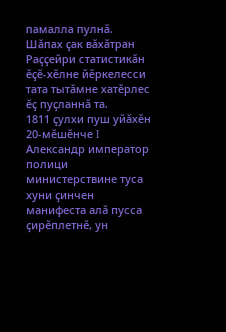памалла пулнӑ. Шӑпах ҫак вӑхӑтран Раҫҫейри статистикӑн ӗҫӗ-хӗлне йӗркелесси тата тытӑмне хатӗрлес ӗҫ пуҫланнӑ та.
1811 ҫулхи пуш уйӑхӗн 20-мӗшӗнче I Александр император полици министерствине туса хуни ҫинчен манифеста алӑ пусса ҫирӗплетнӗ, ун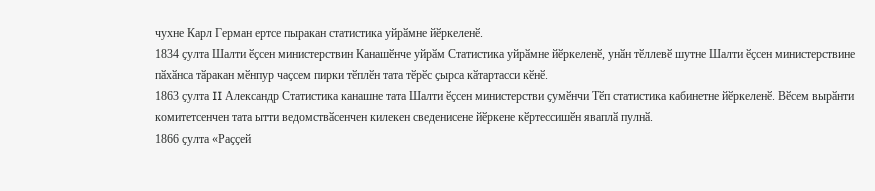чухне Карл Герман ертсе пыракан статистика уйрӑмне йӗркеленӗ.
1834 ҫулта Шалти ӗҫсен министерствин Канашӗнче уйрӑм Статистика уйрӑмне йӗркеленӗ, унӑн тӗллевӗ шутне Шалти ӗҫсен министерствине пӑхӑнса тӑракан мӗнпур чаҫсем пирки тӗплӗн тата тӗрӗс ҫырса кӑтартасси кӗнӗ.
1863 ҫулта II Александр Статистика канашне тата Шалти ӗҫсен министерстви ҫумӗнчи Тӗп статистика кабинетне йӗркеленӗ. Вӗсем вырӑнти комитетсенчен тата ытти ведомствӑсенчен килекен сведенисене йӗркене кӗртессишӗн яваплӑ пулнӑ.
1866 ҫулта «Раҫҫей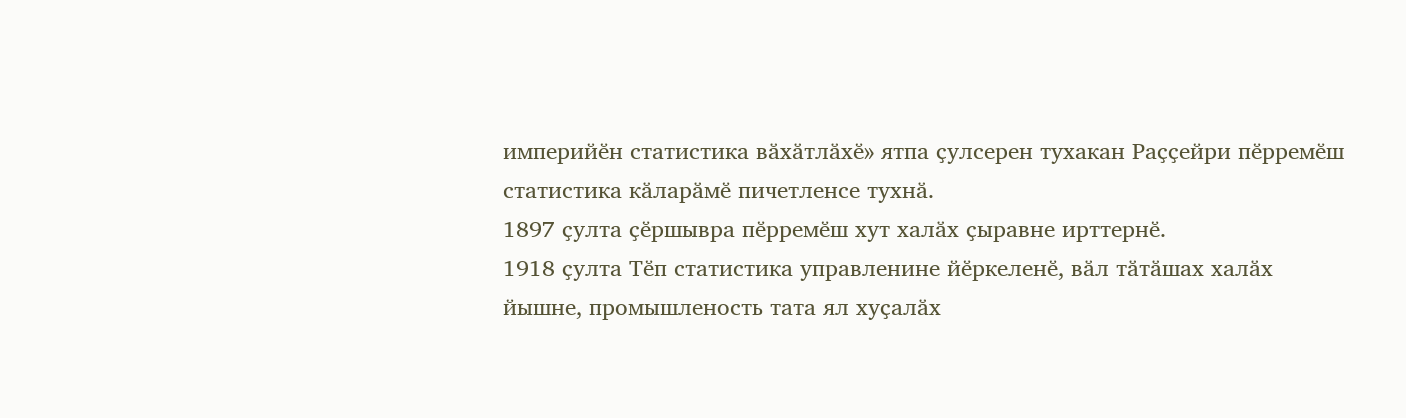империйӗн статистика вӑхӑтлӑхӗ» ятпа ҫулсерен тухакан Раҫҫейри пӗрремӗш статистика кӑларӑмӗ пичетленсе тухнӑ.
1897 ҫулта ҫӗршывра пӗрремӗш хут халӑх ҫыравне ирттернӗ.
1918 ҫулта Тӗп статистика управленине йӗркеленӗ, вӑл тӑтӑшах халӑх йышне, промышленость тата ял хуҫалӑх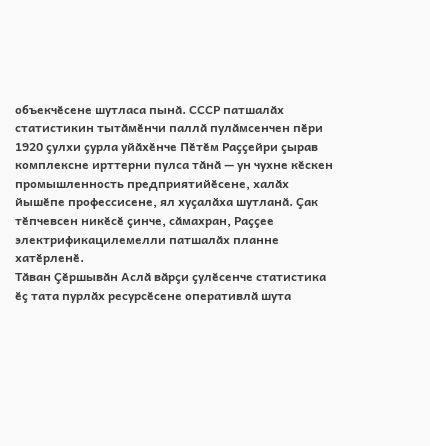объекчӗсене шутласа пынӑ. СССР патшалӑх статистикин тытӑмӗнчи паллӑ пулӑмсенчен пӗри 1920 ҫулхи ҫурла уйӑхӗнче Пӗтӗм Раҫҫейри ҫырав комплексне ирттерни пулса тӑнӑ — ун чухне кӗскен промышленность предприятийӗсене, халӑх йышӗпе профессисене, ял хуҫалӑха шутланӑ. Ҫак тӗпчевсен никӗсӗ ҫинче, сӑмахран, Раҫҫее электрификацилемелли патшалӑх планне хатӗрленӗ.
Тӑван Ҫӗршывӑн Аслӑ вӑрҫи ҫулӗсенче статистика ӗҫ тата пурлӑх ресурсӗсене оперативлӑ шута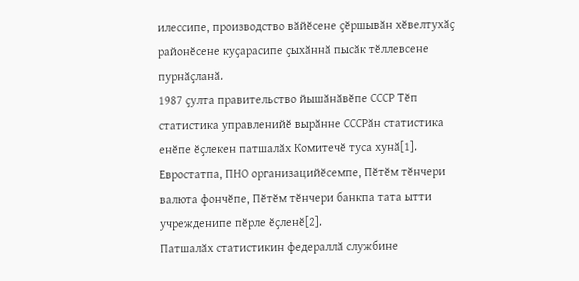илессипе, производство вӑйӗсене ҫӗршывӑн хӗвелтухӑҫ районӗсене куҫарасипе ҫыхӑннӑ пысӑк тӗллевсене пурнӑҫланӑ.
1987 ҫулта правительство йышӑнӑвӗпе СССР Тӗп статистика управленийӗ вырӑнне СССРӑн статистика енӗпе ӗҫлекен патшалӑх Комитечӗ туса хунӑ[1].
Евростатпа, ПНО организацийӗсемпе, Пӗтӗм тӗнчери валюта фончӗпе, Пӗтӗм тӗнчери банкпа тата ытти учрежденипе пӗрле ӗҫленӗ[2].
Патшалӑх статистикин федераллӑ службине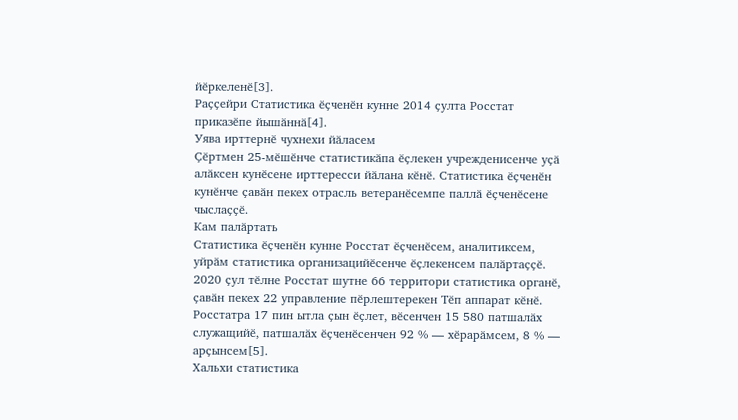йӗркеленӗ[3].
Раҫҫейри Статистика ӗҫченӗн кунне 2014 ҫулта Росстат приказӗпе йышӑннӑ[4].
Уява ирттернӗ чухнехи йӑласем
Ҫӗртмен 25-мӗшӗнче статистикӑпа ӗҫлекен учрежденисенче уҫӑ алӑксен кунӗсене ирттересси йӑлана кӗнӗ. Статистика ӗҫченӗн кунӗнче ҫавӑн пекех отрасль ветеранӗсемпе паллӑ ӗҫченӗсене чыслаҫҫӗ.
Кам палӑртать
Статистика ӗҫченӗн кунне Росстат ӗҫченӗсем, аналитиксем, уйрӑм статистика организацийӗсенче ӗҫлекенсем палӑртаҫҫӗ.
2020 ҫул тӗлне Росстат шутне 66 территори статистика органӗ, ҫавӑн пекех 22 управление пӗрлештерекен Тӗп аппарат кӗнӗ. Росстатра 17 пин ытла ҫын ӗҫлет, вӗсенчен 15 580 патшалӑх служащийӗ, патшалӑх ӗҫченӗсенчен 92 % — хӗрарӑмсем, 8 % — арҫынсем[5].
Хальхи статистика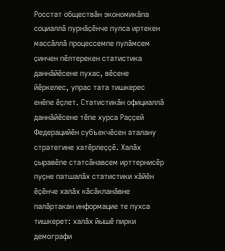Росстат обществӑн экономикӑпа социаллӑ пурнӑҫӗнче пулса иртекен массӑллӑ процессемпе пулӑмсем ҫинчен пӗлтерекен статистика даннӑйӗсене пухас, вӗсене йӗркелес, упрас тата тишкерес енӗпе ӗҫлет. Статистикӑн официаллӑ даннӑйӗсене тӗпе хурса Раҫҫей Федерацийӗн субъекчӗсен аталану стратегине хатӗрлеҫҫӗ. Халӑх ҫыравӗпе статсӑнавсем ирттернисӗр пуҫне патшалӑх статистики хӑйӗн ӗҫӗнче халӑх кӑсӑкланӑвне палӑртакан информацие те пухса тишкерет: халӑх йышӗ пирки демографи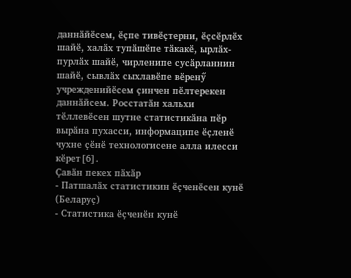даннӑйӗсем, ӗҫпе тивӗҫтерни, ӗҫсӗрлӗх шайӗ, халӑх тупӑшӗпе тӑкакӗ, ырлӑх-пурлӑх шайӗ, чирленипе сусӑрланнин шайӗ, сывлӑх сыхлавӗпе вӗренӳ учрежденийӗсем ҫинчен пӗлтерекен даннӑйсем. Росстатӑн хальхи тӗллевӗсен шутне статистикӑна пӗр вырӑна пухасси, информаципе ӗҫленӗ чухне ҫӗнӗ технологисене алла илесси кӗрет[6].
Ҫавӑн пекех пӑхӑр
- Патшалӑх статистикин ӗҫченӗсен кунӗ (Беларуҫ)
- Статистика ӗҫченӗн кунӗ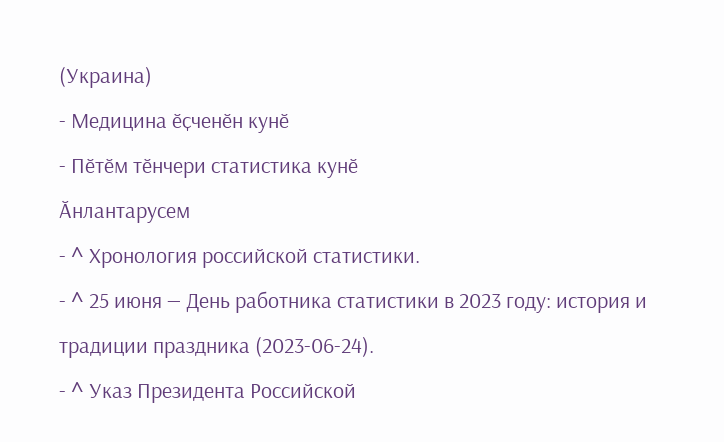(Украина)
- Медицина ӗҫченӗн кунӗ
- Пӗтӗм тӗнчери статистика кунӗ
Ӑнлантарусем
- ^ Хронология российской статистики.
- ^ 25 июня — День работника статистики в 2023 году: история и традиции праздника (2023-06-24).
- ^ Указ Президента Российской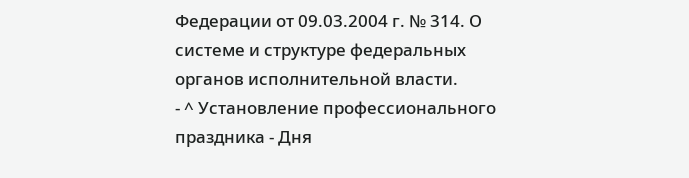Федерации от 09.03.2004 г. № 314. О системе и структуре федеральных органов исполнительной власти.
- ^ Установление профессионального праздника - Дня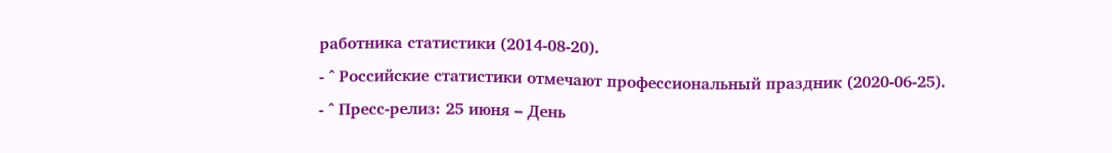работника статистики (2014-08-20).
- ^ Российские статистики отмечают профессиональный праздник (2020-06-25).
- ^ Пресс-релиз: 25 июня – День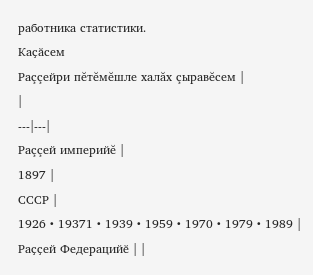работника статистики.
Каҫӑсем
Раççейри пĕтĕмĕшле халăх çыравĕсем |
|
---|---|
Раççей империйĕ |
1897 |
СССР |
1926 • 19371 • 1939 • 1959 • 1970 • 1979 • 1989 |
Раҫҫей Федерацийӗ | |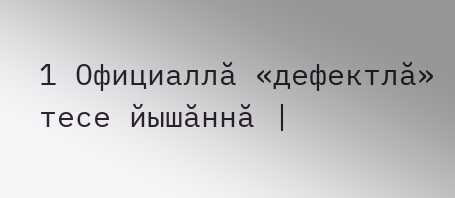1 Официаллă «дефектлă» тесе йышăннă |